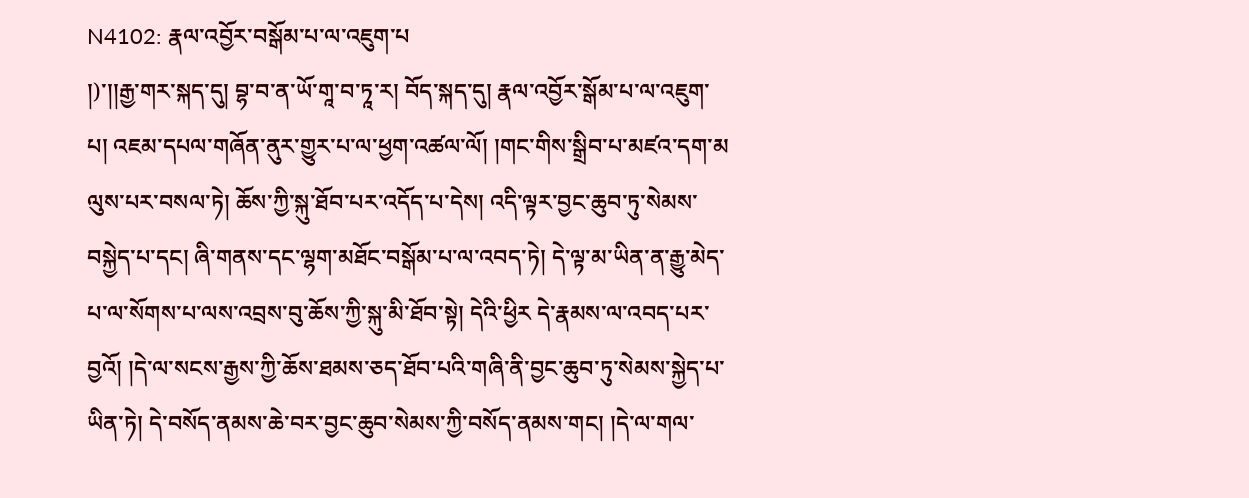N4102: རྣལ་འབྱོར་བསྒོམ་པ་ལ་འཇུག་པ
།)་།།རྒྱ་གར་སྐད་དུ། བྷ་བ་ན་ཡོ་གཱ་བ་ཏཱ་ར། བོད་སྐད་དུ། རྣལ་འབྱོར་སྒོམ་པ་ལ་འཇུག་པ། འཇམ་དཔལ་གཞོན་ནུར་གྱུར་པ་ལ་ཕྱག་འཚལ་ལོ། །གང་གིས་སྒྲིབ་པ་མཛའ་དག་མ ལུས་པར་བསལ་ཏེ། ཆོས་ཀྱི་སྐུ་ཐོབ་པར་འདོད་པ་དེས། འདི་ལྟར་བྱང་ཆུབ་ཏུ་སེམས་བསྐྱེད་པ་དང། ཞི་གནས་དང་ལྷག་མཐོང་བསྒོམ་པ་ལ་འབད་ཏེ། དེ་ལྟ་མ་ཡིན་ན་རྒྱུ་མེད་པ་ལ་སོགས་པ་ལས་འབྲས་བུ་ཆོས་ཀྱི་སྐུ་མི་ཐོབ་སྟེ། དེའི་ཕྱིར དེ་རྣམས་ལ་འབད་པར་བྱའོ། །དེ་ལ་སངས་རྒྱས་ཀྱི་ཆོས་ཐམས་ཅད་ཐོབ་པའི་གཞི་ནི་བྱང་ཆུབ་ཏུ་སེམས་སྐྱེད་པ་ཡིན་ཏེ། དེ་བསོད་ནམས་ཆེ་བར་བྱང་ཆུབ་སེམས་ཀྱི་བསོད་ནམས་གང། །དེ་ལ་གལ་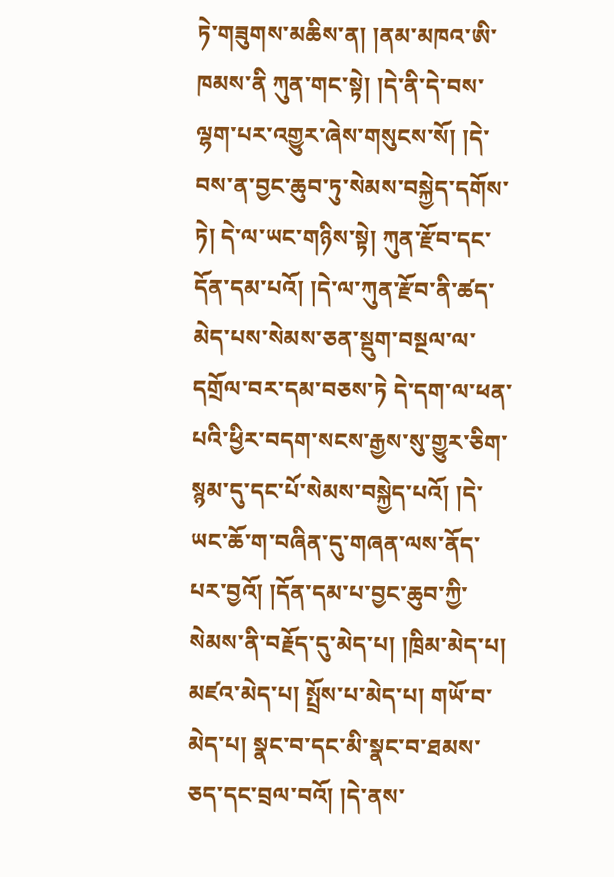ཏེ་གཟུགས་མཆིས་ན། །ནམ་མཁའ་ཨི་ཁམས་ནི ཀུན་གང་སྟེ། །དེ་ནི་དེ་བས་ལྷག་པར་འགྱུར་ཞེས་གསུངས་སོ། །དེ་བས་ན་བྱང་ཆུབ་ཏུ་སེམས་བསྐྱེད་དགོས་ཏེ། དེ་ལ་ཡང་གཉིས་སྟེ། ཀུན་རྫོབ་དང་དོན་དམ་པའོ། །དེ་ལ་ཀུན་རྫོབ་ནི་ཚད་མེད་པས་སེམས་ཅན་སྡུག་བསྔལ་ལ་དགྲོལ་བར་དམ་བཅས་ཏེ དེ་དག་ལ་ཕན་པའི་ཕྱིར་བདག་སངས་རྒྱས་སུ་གྱུར་ཅིག་སྙམ་དུ་དང་པོ་སེམས་བསྐྱེད་པའོ། །དེ་ཡང་ཆོ་ག་བཞིན་དུ་གཞན་ལས་ནོད་པར་བྱའོ། །དོན་དམ་པ་བྱང་ཆུབ་ཀྱི་སེམས་ནི་བརྗོད་དུ་མེད་པ། །ཁྲིམ་མེད་པ། མཛའ་མེད་པ། སྤྲོས་པ་མེད་པ། གཡོ་བ་མེད་པ། སྣང་བ་དང་མི་སྣང་བ་ཐམས་ཅད་དང་བྲལ་བའོ། །དེ་ནས་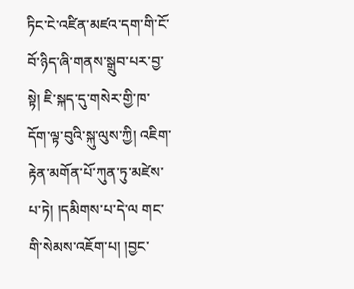ཏིང་ངེ་འཛིན་མཛའ་དག་གི་ངོ་བོ་ཉིད་ཞི་གནས་སྒྲུབ་པར་བྱ་སྟེ། ཇི་སྐད་དུ་གསེར་གྱི་ཁ་དོག་ལྟ་བུའི་སྐུ་ལུས་ཀྱི། འཇིག་རྟེན་མགོན་པོ་ཀུན་ཏུ་མཛེས་པ་ཏེ། །དམིགས་པ་དེ་ལ གང་གི་སེམས་འཇོག་པ། །བྱང་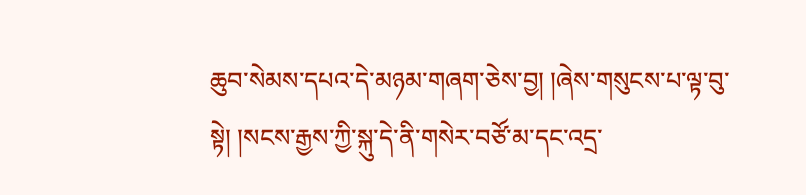ཆུབ་སེམས་དཔའ་དེ་མཉམ་གཞག་ཅེས་བྱ། །ཞེས་གསུངས་པ་ལྟ་བུ་སྟེ། །སངས་རྒྱས་ཀྱི་སྐུ་དེ་ནི་གསེར་བཙོ་མ་དང་འདྲ་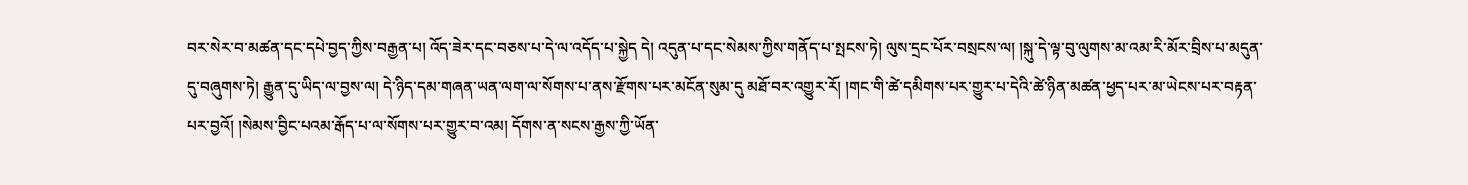བར་སེར་བ་མཚན་དང་དཔེ་བྱད་ཀྱིས་བརྒྱན་པ། འོད་ཟེར་དང་བཅས་པ་དེ་ལ་འདོད་པ་སྐྱེད དེ། འདུན་པ་དང་སེམས་ཀྱིས་གནོད་པ་སྤངས་ཏེ། ལུས་དྲང་པོར་བསྲངས་ལ། །སྐུ་དེ་ལྟ་བུ་ལུགས་མ་འམ་རི་མོར་བྲིས་པ་མདུན་དུ་བཞུགས་ཏེ། རྒྱུན་དུ་ཡིད་ལ་བྱས་ལ། དེ་ཉིད་དམ་གཞན་ཡན་ལག་ལ་སོགས་པ་ནས་རྫོགས་པར་མངོན་སུམ་དུ མཐོ་བར་འགྱུར་རོ། །གང་གི་ཚེ་དམིགས་པར་གྱུར་པ་དེའི་ཚེ་ཉིན་མཚན་ཕྱད་པར་མ་ཡེངས་པར་བརྟན་པར་བྱའོ། །སེམས་བྱིང་པའམ་རྒོད་པ་ལ་སོགས་པར་གྱུར་བ་འམ། དོགས་ན་སངས་རྒྱས་ཀྱི་ཡོན་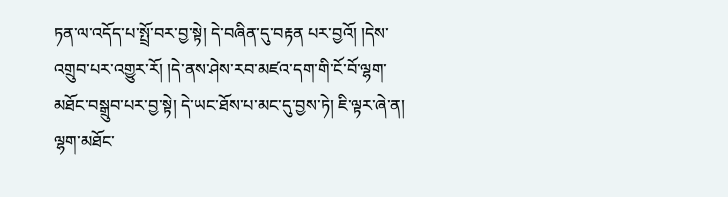ཏན་ལ་འདོད་པ་སྤྲོ་བར་བྱ་སྟེ། དེ་བཞིན་དུ་བརྟན པར་བྱའོ། །དེས་འགྲུབ་པར་འགྱུར་རོ། །དེ་ནས་ཤེས་རབ་མཛའ་དག་གི་ངོ་བོ་ལྷག་མཐོང་བསྒྲུབ་པར་བྱ་སྟེ། དེ་ཡང་ཐོས་པ་མང་དུ་བྱས་ཏེ། ཇི་ལྟར་ཞེ་ན། ལྷག་མཐོང་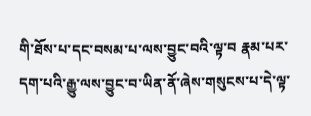གི་ཐོས་པ་དང་བསམ་པ་ལས་བྱུང་བའི་ལྟ་བ རྣམ་པར་དག་པའི་རྒྱུ་ལས་བྱུང་བ་ཡིན་ནོ་ཞེས་གསུངས་པ་དེ་ལྟ་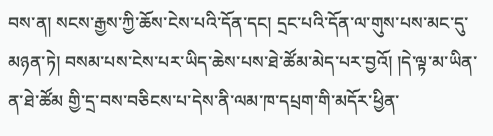བས་ན། སངས་རྒྱས་ཀྱི་ཆོས་ངེས་པའི་དོན་དང། དྲང་པའི་དོན་ལ་གུས་པས་མང་དུ་མཉན་ཏེ། བསམ་པས་ངེས་པར་ཡིད་ཆེས་པས་ཐེ་ཚོམ་མེད་པར་བྱའོ། །དེ་ལྟ་མ་ཡིན་ན་ཐེ་ཚོམ གྱི་དྲ་བས་བཅིངས་པ་དེས་ནི་ལམ་ཁ་དཔྲག་གི་མདོར་ཕྱིན་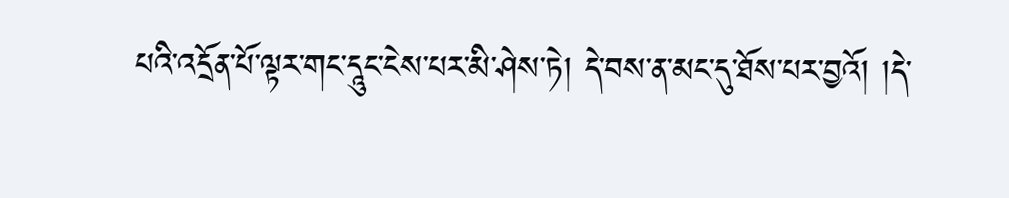པའི་འདྲོན་པོ་ལྟར་གང་དཱུང་ངེས་པར་མི་ཤེས་ཏེ། དེ་བས་ན་མང་དུ་ཐོས་པར་བྱའོ། །དེ་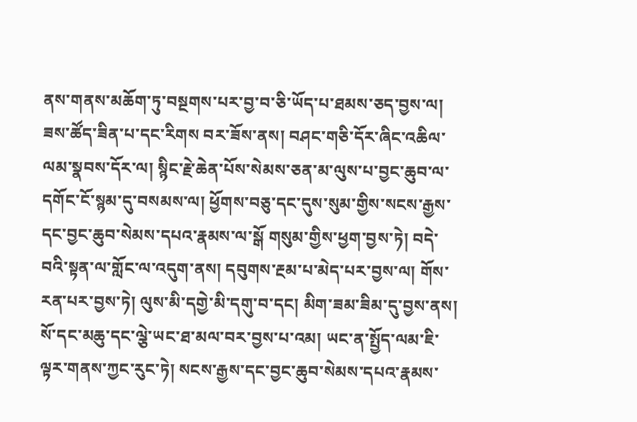ནས་གནས་མཆོག་ཏུ་བསྔགས་པར་བྱ་བ་ཅི་ཡོད་པ་ཐམས་ཅད་བྱས་ལ། ཟས་ཚོད་ཟིན་པ་དང་རིགས བར་ཟོས་ནས། བཤང་གཅི་དོར་ཞིང་འཆིལ་ལམ་སྣབས་དོར་ལ། སྙིང་རྗེ་ཆེན་པོས་སེམས་ཅན་མ་ལུས་པ་བྱང་ཆུབ་ལ་དགོང་ངོ་སྙམ་དུ་བསམས་ལ། ཕྱོགས་བཅུ་དང་དུས་སུམ་གྱིས་སངས་རྒྱས་དང་བྱང་ཆུབ་སེམས་དཔའ་རྣམས་ལ་སྒོ གསུམ་གྱིས་ཕྱག་བྱས་ཏེ། བདེ་བའི་སྟན་ལ་གློང་ལ་འདུག་ནས། དབུགས་རྔམ་པ་མེད་པར་བྱས་ལ། གོས་རན་པར་བྱས་ཏེ། ལུས་མི་དགྱེ་མི་དགུ་བ་དང། མིག་ཟམ་ཟིམ་དུ་བྱས་ནས། སོ་དང་མཆུ་དང་ལྕེ་ཡང་ཐ་མལ་བར་བྱས་པ་འམ། ཡང་ན་སྤྱོད་ལམ་ཇི་ལྟར་གནས་ཀྱང་རུང་ཏེ། སངས་རྒྱས་དང་བྱང་ཆུབ་སེམས་དཔའ་རྣམས་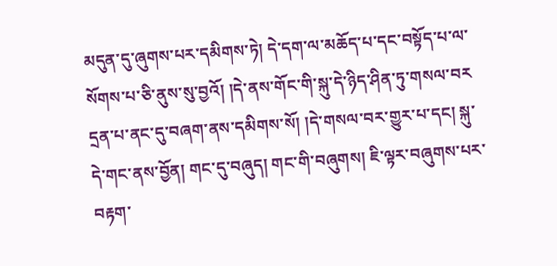མདུན་དུ་ཞུགས་པར་དམིགས་ཏེ། དེ་དག་ལ་མཆོད་པ་དང་བསྟོད་པ་ལ་སོགས་པ་ཅི་ནུས་སུ་བྱའོ། །དེ་ནས་གོང་གི་སྐུ་དེ་ཉིད་ཤིན་ཏུ་གསལ་བར དྲན་པ་ནང་དུ་བཞག་ནས་དམིགས་སོ། །དེ་གསལ་བར་གྱུར་པ་དང། སྐུ་དེ་གང་ནས་བྱོན། གང་དུ་བཞུད། གང་གི་བཞུགས། ཇི་ལྟར་བཞུགས་པར་བརྟག་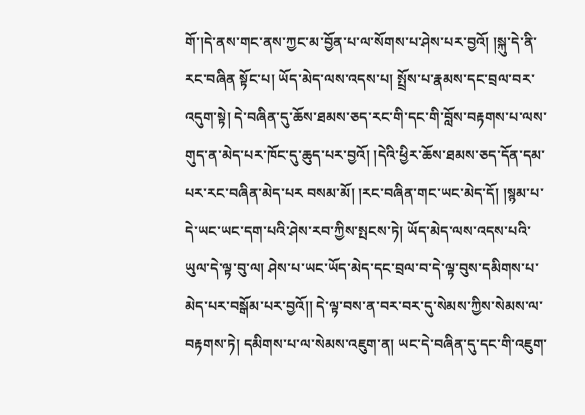གོ་།དེ་ནས་གང་ནས་ཀྱང་མ་བྱོན་པ་ལ་སོགས་པ་ཤེས་པར་བྱའོ། །སྐུ་དེ་ནི་རང་བཞིན སྟོང་པ། ཡོད་མེད་ལས་འདས་པ། སྤྲོས་པ་རྣམས་དང་བྲལ་བར་འདུག་སྟེ། དེ་བཞིན་དུ་ཆོས་ཐམས་ཅད་རང་གི་དང་གི་བློས་བརྟགས་པ་ལས་གུད་ན་མེད་པར་ཁོང་དུ་ཆུད་པར་བྱའོ། །དེའི་ཕྱིར་ཆོས་ཐམས་ཅད་དོན་དམ་པར་རང་བཞིན་མེད་པར བསམ་མོ། །རང་བཞིན་གང་ཡང་མེད་དོ། །སྙམ་པ་དེ་ཡང་ཡང་དག་པའི་ཤེས་རབ་ཀྱིས་སྤངས་ཏེ། ཡོད་མེད་ལས་འདས་པའི་ཡུལ་དེ་ལྟ་བུ་ལ། ཤེས་པ་ཡང་ཡོད་མེད་དང་བྲལ་བ་དེ་ལྟ་བུས་དམིགས་པ་མེད་པར་བསྒོམ་པར་བྱའོ།། དེ་ལྟ་བས་ན་བར་བར་དུ་སེམས་ཀྱིས་སེམས་ལ་བརྟགས་ཏེ། དམིགས་པ་ལ་སེམས་འཇུག་ན། ཡང་དེ་བཞིན་དུ་དང་གི་འཇུག་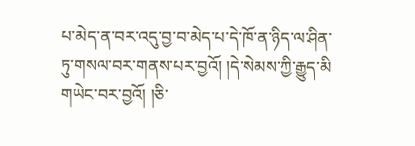པ་མེད་ན་བར་འདུ་བྱ་བ་མེད་པ་དེ་ཁོ་ན་ཉིད་ལ་ཤིན་ཏུ་གསལ་བར་གནས་པར་བྱའོ། །དེ་སེམས་ཀྱི་རྒྱུད་མི གཡེང་བར་བྱའོ། །ཅི་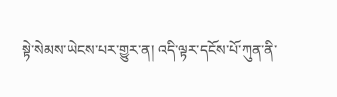སྟེ་སེམས་ཡེངས་པར་གྱུར་ན། འདི་ལྟར་དངོས་པོ་ཀུན་ནི་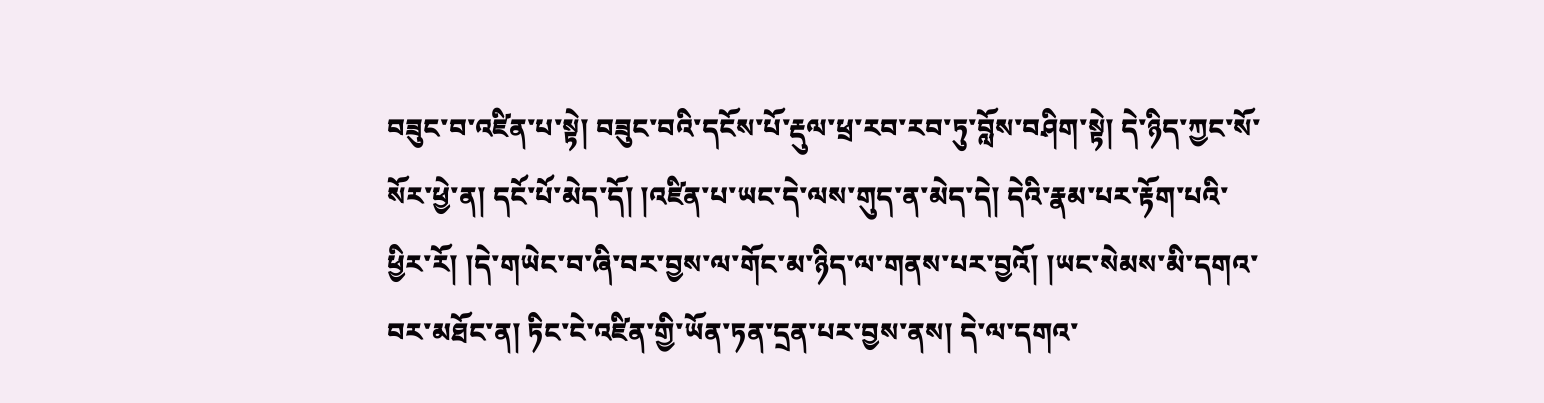བཟུང་བ་འཛིན་པ་སྟེ། བཟུང་བའི་དངོས་པོ་རྡུལ་ཕྲ་རབ་རབ་ཏུ་བློས་བཤིག་སྟེ། དེ་ཉིད་ཀྱང་སོ་སོར་ཕྱེ་ན། དངོ་པོ་མེད་དོ། །འཛིན་པ་ཡང་དེ་ལས་གུད་ན་མེད་དེ། དེའི་རྣམ་པར་རྟོག་པའི་ཕྱིར་རོ། །དེ་གཡེང་བ་ཞི་བར་བྱས་ལ་གོང་མ་ཉིད་ལ་གནས་པར་བྱའོ། །ཡང་སེམས་མི་དགའ་བར་མཐོང་ན། ཏིང་ངེ་འཛིན་གྱི་ཡོན་ཏན་དྲན་པར་བྱས་ནས། དེ་ལ་དགའ་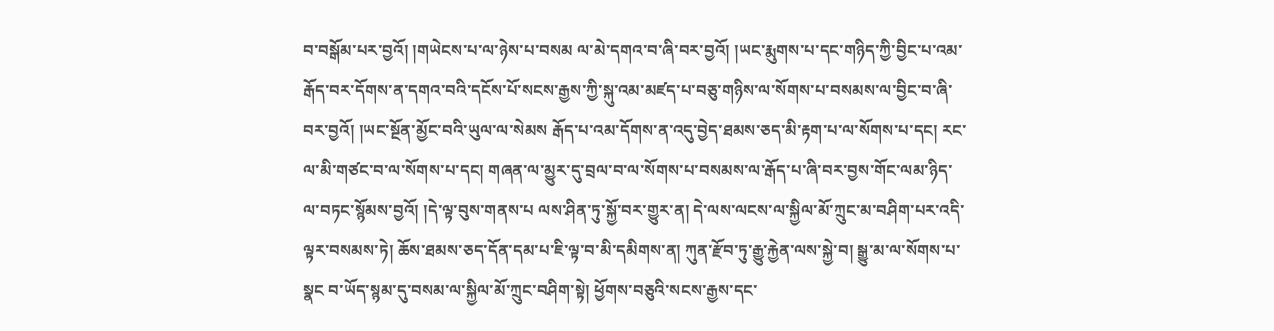བ་བསྒོམ་པར་བྱའོ། །གཡེངས་པ་ལ་ཉེས་པ་བསམ ལ་མེ་དགའ་བ་ཞི་བར་བྱའོ། །ཡང་རྨུགས་པ་དང་གཉིད་ཀྱི་བྱིང་པ་འམ་རྒོད་བར་དོགས་ན་དགའ་བའི་དངོས་པོ་སངས་རྒྱས་ཀྱི་སྐུ་འམ་མཛད་པ་བཅུ་གཉིས་ལ་སོགས་པ་བསམས་ལ་བྱིང་བ་ཞི་བར་བྱའོ། །ཡང་སྔོན་མྱོང་བའི་ཡུལ་ལ་སེམས རྒོད་པ་འམ་དོགས་ན་འདུ་བྱེད་ཐམས་ཅད་མི་རྟག་པ་ལ་སོགས་པ་དང། རང་ལ་མི་གཙང་བ་ལ་སོགས་པ་དང། གཞན་ལ་མྱུར་དུ་བྲལ་བ་ལ་སོགས་པ་བསམས་ལ་རྒོད་པ་ཞི་བར་བྱས་གོང་ལམ་ཉིད་ལ་བཏང་སྙོམས་བྱའོ། །དེ་ལྟ་བུས་གནས་པ ལས་ཤིན་ཏུ་སྐྱོ་བར་གྱུར་ན། དེ་ལས་ལངས་ལ་སྐྱིལ་མོ་ཀྲུང་མ་བཤིག་པར་འདི་ལྟར་བསམས་ཏེ། ཆོས་ཐམས་ཅད་དོན་དམ་པ་ཇི་ལྟ་བ་མི་དམིགས་ན། ཀུན་རྫོབ་ཏུ་རྒྱུ་རྐྱེན་ལས་སྐྱེ་བ། སྒྱུ་མ་ལ་སོགས་པ་སྣང བ་ཡོད་སྙམ་དུ་བསམ་ལ་སྐྱིལ་མོ་ཀྲུང་བཤིག་སྟེ། ཕྱོགས་བཅུའི་སངས་རྒྱས་དང་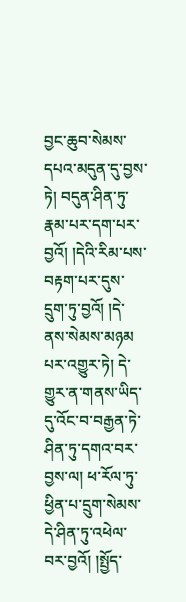བྱང་ཆུབ་སེམས་དཔའ་མདུན་དུ་བྱས་ཏེ། བདུན་ཤིན་ཏུ་རྣམ་པར་དག་པར་བྱའོ། །དེའི་རིམ་པས་བརྟག་པར་དུས་དྲུག་ཏུ་བྱའོ། །དེ་ནས་སེམས་མཉམ པར་འགྱུར་ཏེ། དེ་གྱུར་ན་གནས་ཡིད་དུ་འོང་བ་བརྒྱན་ཏེ་ཤིན་ཏུ་དགའ་བར་བྱས་ལ། ཕ་རོལ་ཏུ་ཕྱིན་པ་དྲུག་སེམས་དེ་ཤིན་ཏུ་འཕེལ་བར་བྱའོ། །སྤྱོད་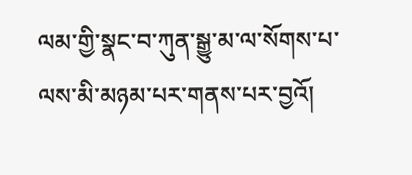ལམ་གྱི་སྣང་བ་ཀུན་སྒྱུ་མ་ལ་སོགས་པ་ལས་མི་མཉམ་པར་གནས་པར་བྱའོ།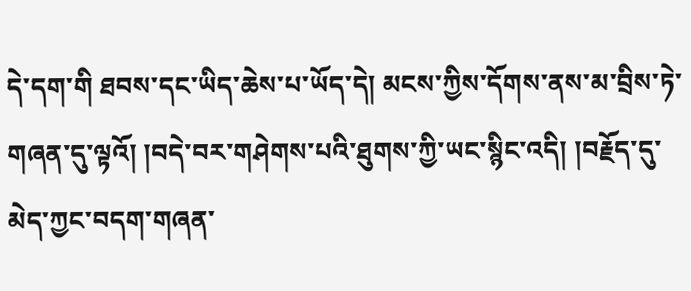དེ་དག་གི ཐབས་དང་ཡིད་ཆེས་པ་ཡོད་དེ། མངས་ཀྱིས་དོགས་ནས་མ་བྲིས་ཏེ་གཞན་དུ་ལྟའོ། །བདེ་བར་གཤེགས་པའི་ཐུགས་ཀྱི་ཡང་སྙིང་འདི། །བརྗོད་དུ་མེད་ཀྱང་བདག་གཞན་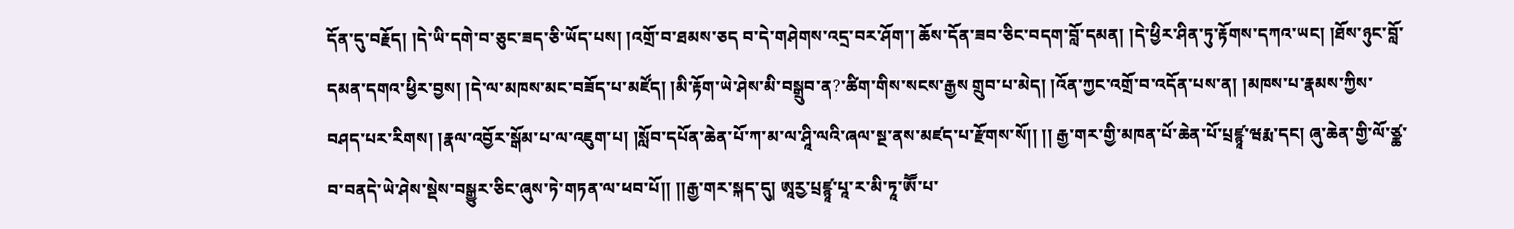དོན་དུ་བརྗོད། །དེ་ཡི་དགེ་བ་ཅུང་ཟད་ཅི་ཡོད་པས། །འགྲོ་བ་ཐམས་ཅད བ་དེ་གཤེགས་འདྲ་བར་ཤོག་། ཆོས་དོན་ཟབ་ཅིང་བདག་བློ་དམན། །དེ་ཕྱིར་ཤིན་ཏུ་རྟོགས་དཀའ་ཡང། །ཐོས་ཉུང་བློ་དམན་དགའ་ཕྱིར་བྱས། །དེ་ལ་མཁས་མང་བཟོད་པ་མཛོད། །མི་རྟོག་ཡེ་ཤེས་མི་བསྒྲུབ་ན?་ཚིག་གིས་སངས་རྒྱས གྲུབ་པ་མེད། །འོན་ཀྱང་འགྲོ་བ་འདོན་པས་ན། །མཁས་པ་རྣམས་ཀྱིས་བཤད་པར་རིགས། །རྣལ་འབྱོར་སྒོམ་པ་ལ་འཇུག་པ། །སློབ་དཔོན་ཆེན་པོ་ཀ་མ་ལ་ཤཱི་ལའི་ཞལ་སྔ་ནས་མཛད་པ་རྫོགས་སོ།། །། རྒྱ་གར་གྱི་མཁན་པོ་ཆེན་པོ་པྲཛྙཱ་ཝརྨ་དང། ཞུ་ཆེན་གྱི་ལོ་ཙྪ་བ་བནདེ་ཡེ་ཤེས་སྡེས་བསྒྱུར་ཅིང་ཞུས་ཏེ་གཏན་ལ་ཕབ་པོ།། །།རྒྱ་གར་སྐད་དུ། ཨཱརྱ་པྲཛྙཱ་པཱ་ར་མི་ཏཱ་ཨཽ་པ་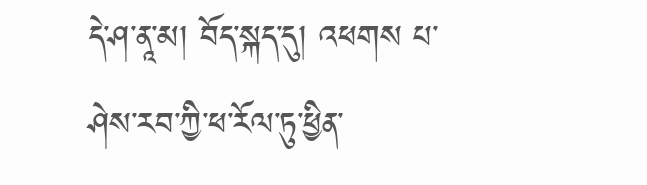དེ་ཤ་ནཱ་མ། བོད་སྐད་དུ། འཕགས པ་ཤེས་རབ་ཀྱི་ཕ་རོལ་ཏུ་ཕྱིན་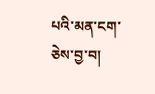པའི་མན་ངག་ཅེས་བྱ་བ།